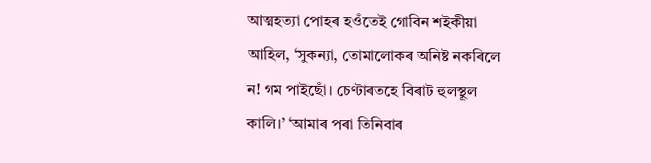আত্মহত্যা পোহৰ হওঁতেই গোবিন শইকীয়া আহিল, ‘সুকন্যা, তোমালোকৰ অনিষ্ট নকৰিলে ন! গম পাইছোঁ। চেণ্টাৰতহে বিৰাট হুলস্থূল কালি।’ ‘আমাৰ পৰা তিনিবাৰ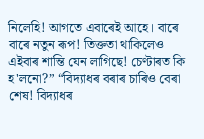নিলেহি! আগতে এবাৰেই আহে। বাৰে বাৰে নতুন ৰূপ! তিক্ততা থাকিলেও এইবাৰ শান্তি যেন লাগিছে! চেণ্টাৰত কি হ'লনো?” “বিদ্যাধৰ বৰাৰ চাৰিও বেৰা শেষ! বিদ্যাধৰ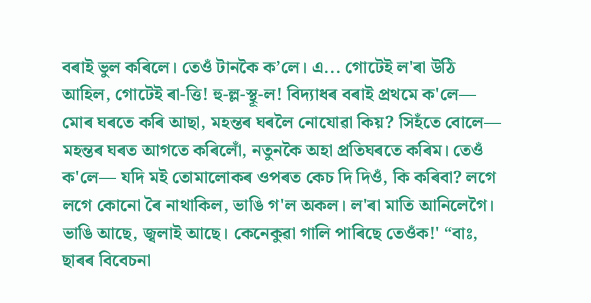বৰাই ভুল কৰিলে। তেওঁ টানকৈ ক’লে। এ... গোটেই ল'ৰা উঠি আহিল, গোটেই ৰা-ত্তি! হু-ল্ল-স্থূ-ল! বিদ্যাধৰ বৰাই প্ৰথমে ক'লে— মোৰ ঘৰতে কৰি আছা, মহন্তৰ ঘৰলৈ নোযোৱা কিয়? সিহঁতে বোলে— মহন্তৰ ঘৰত আগতে কৰিলোঁ, নতুনকৈ অহা প্ৰতিঘৰতে কৰিম। তেওঁ ক'লে— যদি মই তোমালোকৰ ওপৰত কেচ দি দিওঁ, কি কৰিবা? লগে লগে কোনো ৰৈ নাথাকিল, ভাঙি গ'ল অকল। ল'ৰা মাতি আনিলেগৈ। ভাঙি আছে, জ্বলাই আছে। কেনেকুৱা গালি পাৰিছে তেওঁক!' “বাঃ, ছাৰৰ বিবেচনা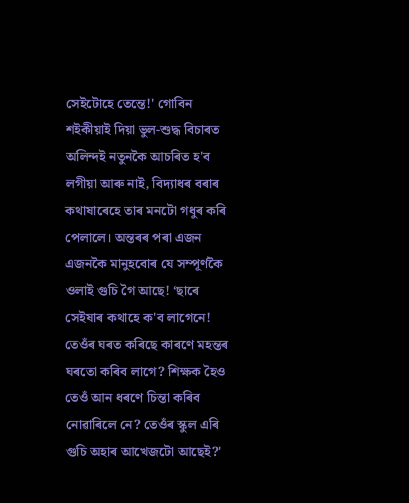সেইটোহে তেন্তে!' গোবিন শইকীয়াই দিয়া ভুল-শুদ্ধ বিচাৰত অলিন্দই নতুনকৈ আচৰিত হ'ব লগীয়া আৰু নাই, বিদ্যাধৰ বৰাৰ কথাষাৰেহে তাৰ মনটো গধুৰ কৰি পেলালে। অন্তৰৰ পৰা এজন এজনকৈ মানুহবোৰ যে সম্পূৰ্ণকৈ ওলাই গুচি গৈ আছে! ‘ছাৰে সেইষাৰ কথাহে ক'ব লাগেনে! তেওঁৰ ঘৰত কৰিছে কাৰণে মহন্তৰ ঘৰতো কৰিব লাগে? শিক্ষক হৈও তেওঁ আন ধৰণে চিন্তা কৰিব নোৱাৰিলে নে? তেওঁৰ স্কুল এৰি গুচি অহাৰ আখেজটো আছেই?'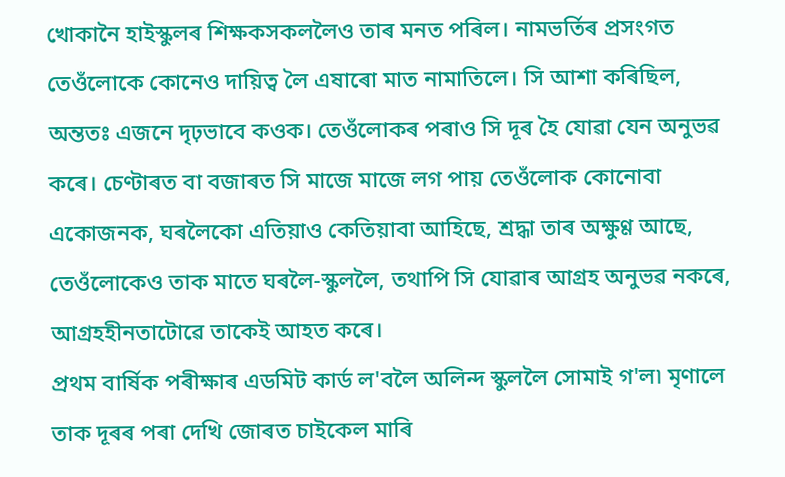খোকানৈ হাইস্কুলৰ শিক্ষকসকললৈও তাৰ মনত পৰিল। নামভৰ্তিৰ প্ৰসংগত তেওঁলোকে কোনেও দায়িত্ব লৈ এষাৰো মাত নামাতিলে। সি আশা কৰিছিল, অন্ততঃ এজনে দৃঢ়ভাবে কওক। তেওঁলোকৰ পৰাও সি দূৰ হৈ যোৱা যেন অনুভৱ কৰে। চেণ্টাৰত বা বজাৰত সি মাজে মাজে লগ পায় তেওঁলোক কোনোবা একোজনক, ঘৰলৈকো এতিয়াও কেতিয়াবা আহিছে, শ্ৰদ্ধা তাৰ অক্ষুণ্ণ আছে, তেওঁলোকেও তাক মাতে ঘৰলৈ-স্কুললৈ, তথাপি সি যোৱাৰ আগ্ৰহ অনুভৱ নকৰে, আগ্ৰহহীনতাটোৱে তাকেই আহত কৰে।
প্ৰথম বাৰ্ষিক পৰীক্ষাৰ এডমিট কাৰ্ড ল'বলৈ অলিন্দ স্কুললৈ সোমাই গ'ল৷ মৃণালে তাক দূৰৰ পৰা দেখি জোৰত চাইকেল মাৰি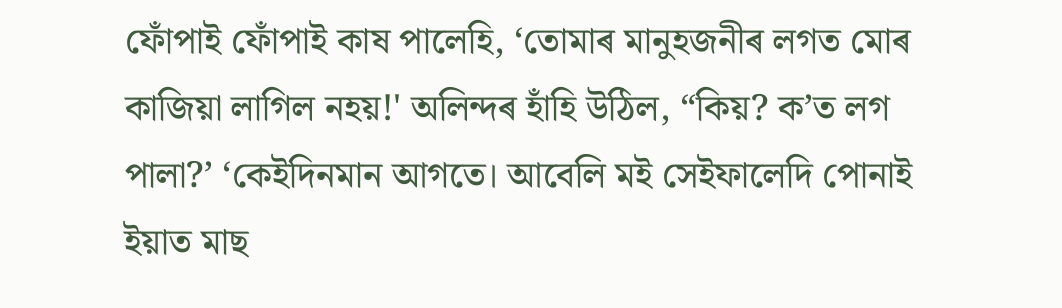ফোঁপাই ফোঁপাই কাষ পালেহি, ‘তোমাৰ মানুহজনীৰ লগত মোৰ কাজিয়া লাগিল নহয়!' অলিন্দৰ হাঁহি উঠিল, “কিয়? ক’ত লগ পালা?’ ‘কেইদিনমান আগতে। আবেলি মই সেইফালেদি পোনাই ইয়াত মাছ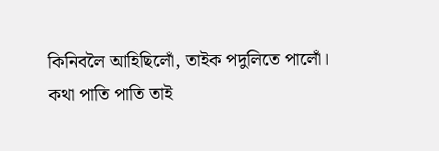কিনিবলৈ আহিছিলোঁ, তাইক পদুলিতে পালোঁ। কথা পাতি পাতি তাই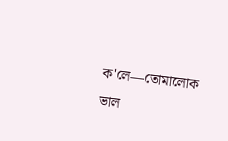ক'লে—তোমালোক ভাল